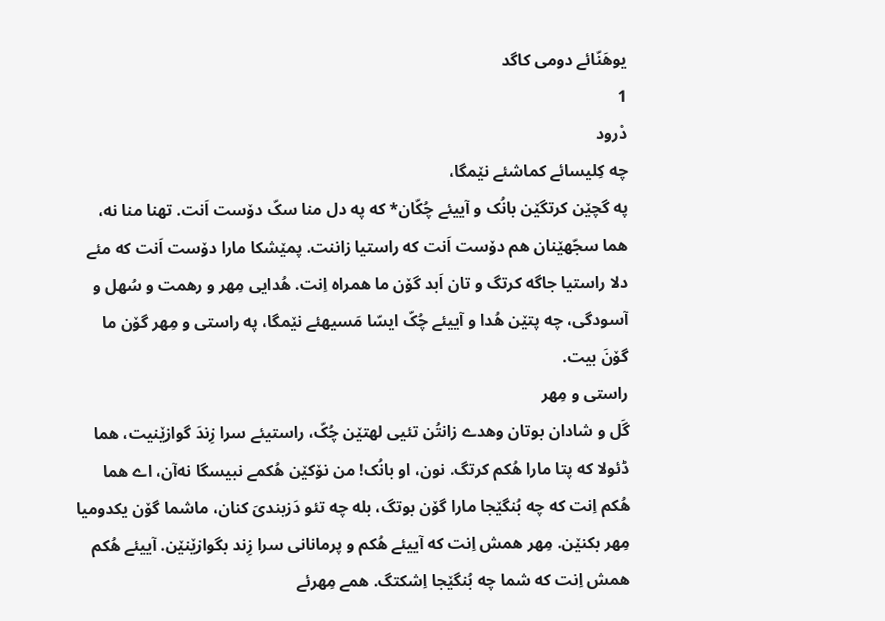یوهَنّائے دومی کاگد
1
دْرود
چه کِلیسائے کماشئے نێمگا،
په گچێن کرتگێن بانُک و آییئے چُکّان* که په دل منا سکّ دۆست اَنت. تهنا منا نه، هما سجّهێنان هم دۆست اَنت که راستیا زاننت. پمێشکا مارا دۆست اَنت که مئے دلا راستیا جاگه کرتگ و تان اَبد گۆن ما همراه اِنت. هُدایی مِهر و رهمت و سُهل و آسودگی، چه پتێن هُدا و آییئے چُکّ ایسّا مَسیهئے نێمگا، په راستی و مِهر گۆن ما گۆنَ بیت.
راستی و مِهر
گَل و شادان بوتان وهدے زانتُن تئیی لهتێن چُکّ، راستیئے سرا زِندَ گوازێنیت، هما ڈئولا که پتا مارا هُکم کرتگ. نون، او بانُک! من نۆکێن هُکمے نبیسگا نه‌آن، اے هما هُکم اِنت که چه بُنگێجا مارا گۆن بوتگ، بله چه تئو دَزبندیَ کنان، ماشما گۆن یکدومیا مِهر بکنێن. مِهر همش اِنت که آییئے هُکم و پرمانانی سرا زِند بگوازێنێن. آییئے هُکم همش اِنت که شما چه بُنگێجا اِشکتگ. همے مِهرئے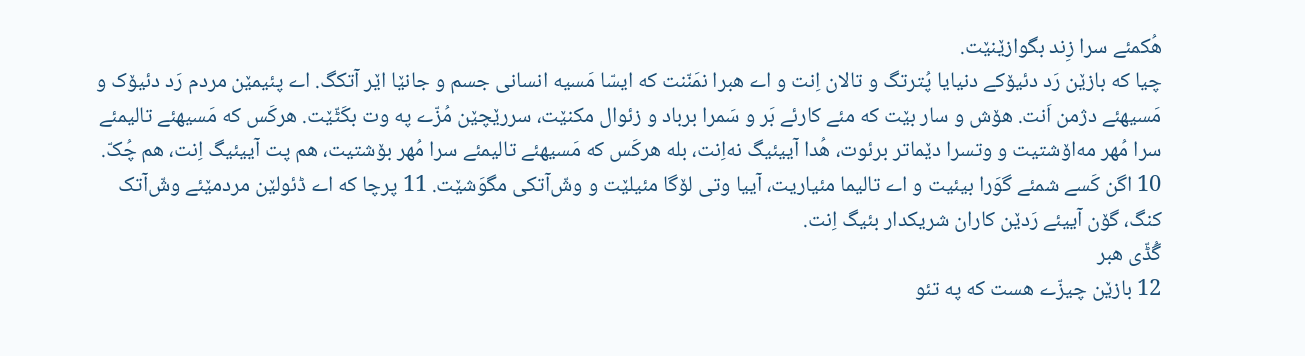هُکمئے سرا زِند بگوازێنێت.
چیا که بازێن رَد دئیۆکے دنیایا پُترتگ و تالان اِنت و اے هبرا نمَنّنت که ایسّا مَسیه انسانی جسم و جانێا اێر آتکگ. اے پئیمێن مردم رَد دئیۆک و مَسیهئے دژمن اَنت. هۆش و سار بێت که مئے کارئے بَر و سَمرا برباد و زئوال مکنێت، سررێچێن مُزّے په وت بکَٹّێت. هرکَس که مَسیهئے تالیمئے سرا مُهر مه‌اۆشتیت و وتسرا دێماتر برئوت، هُدا آییئیگ نه‌اِنت، بله هرکَس که مَسیهئے تالیمئے سرا مُهر بۆشتیت، هم پت آییئیگ اِنت، هم چُکّ. 10 اگن کَسے شمئے گوَرا بیئیت و اے تالیما مئیاریت، آییا وتی لۆگا مئیلێت و وشّ‌آتکی مگوَشێت. 11 پرچا که اے ڈئولێن مردمێئے وشّ‌آتک کنگ، گۆن آییئے رَدێن کاران شریکدار بئیگ اِنت.
گُڈّی هبر
12 بازێن چیزّے هست که په تئو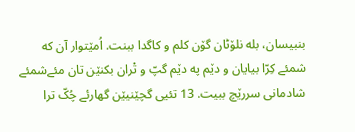بنبیسان، بله نلۆٹان گۆن کلم و کاگدا ببنت. اُمێتوار آن که شمئے کِرّا بیایان و دێم په دێم گپّ و تْران بکنێن تان مئےشمئے شادمانی سررێچ ببیت. 13 تئیی گچێنیێن گهارئے چُکّ ترا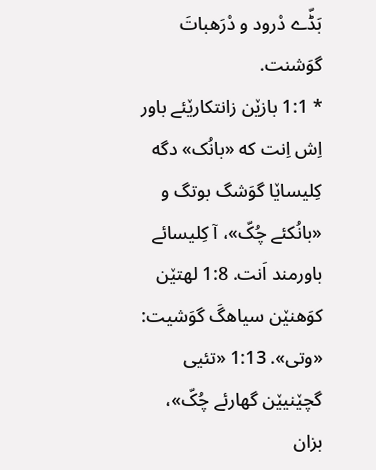بَڈّے دْرود و دْرَهباتَ گوَشنت.
* 1:1 بازێن زانتکارێئے باور اِش اِنت که «بانُک» دگه کِلیساێا گوَشگ بوتگ و «بانُکئے چُکّ»، آ کِلیسائے باورمند اَنت. 1:8 لهتێن کوَهنێن سیاهگَ گوَشیت: «وتی». 1:13 «تئیی گچێنیێن گهارئے چُکّ»، بزان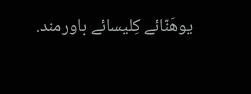یوهَنّائے کِلیسائے باورمند.